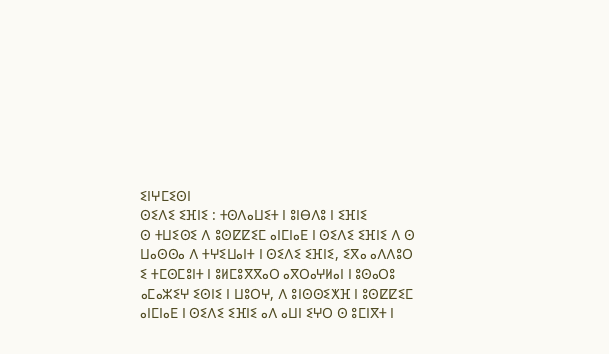ⵉⵏⵖⵎⵉⵙⵏ
ⵙⵉⴷⵉ ⵉⴼⵏⵉ : ⵜⵙⴷⴰⵡⵉⵜ ⵏ ⵓⵏⴱⴷⵓ ⵏ ⵉⴼⵏⵉ
ⵙ ⵜⵡⵉⵙⵉ ⴷ ⵓⵙⵇⵇⵉⵎ ⴰⵏⵎⵏⴰⴹ ⵏ ⵙⵉⴷⵉ ⵉⴼⵏⵉ ⴷ ⵙ ⵡⴰⵙⵙⴰ ⴷ ⵜⵖⵉⵡⴰⵏⵜ ⵏ ⵙⵉⴷⵉ ⵉⴼⵏⵉ, ⵉⴳⴰ ⴰⴷⴷⵓⵔ ⵉ ⵜⵎⵙⵎⵓⵏⵜ ⵏ ⵓⵍⵎⵓⴳⴳⴰⵔ ⴰⴳⵔⴰⵖⵍⴰⵏ ⵏ ⵓⵙⴰⵔⵓ ⴰⵎⴰⵣⵉⵖ ⵉⵙⵏⵉ ⵏ ⵡⵓⵔⵖ, ⴷ ⵓⵏⵙⵙⵉⵅⴼ ⵏ ⵓⵙⵇⵇⵉⵎ ⴰⵏⵎⵏⴰⴹ ⵏ ⵙⵉⴷⵉ ⵉⴼⵏⵉ ⴰⴷ ⴰⵡⵏ ⵉⵖⵔ ⵙ ⵓⵎⵏⴳⵜ ⵏ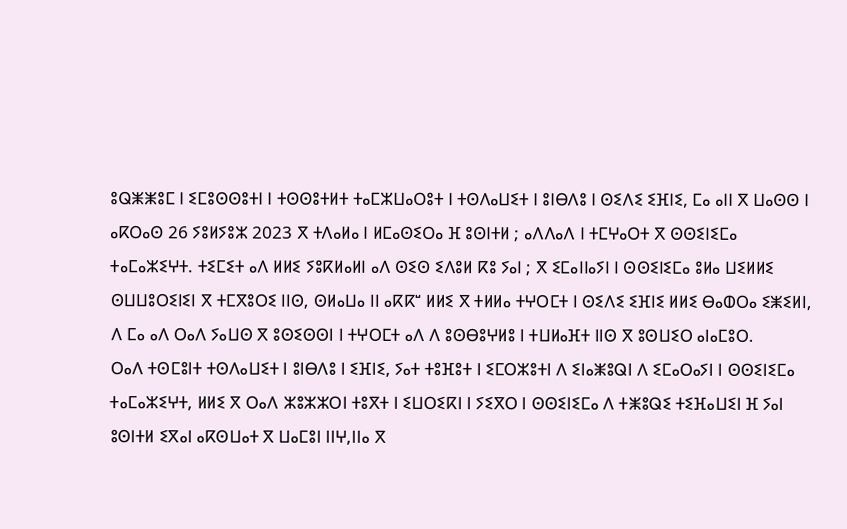ⵓⵕⵥⵥⵓⵎ ⵏ ⵉⵎⵓⵙⵙⵓⵜⵏ ⵏ ⵜⵙⵙⵓⵜⵍⵜ ⵜⴰⵎⵣⵡⴰⵔⵓⵜ ⵏ ⵜⵙⴷⴰⵡⵉⵜ ⵏ ⵓⵏⴱⴷⵓ ⵏ ⵙⵉⴷⵉ ⵉⴼⵏⵉ, ⵎⴰ ⴰⵏⵏ ⴳ ⵡⴰⵙⵙ ⵏ ⴰⴽⵔⴰⵙ 26 ⵢⵓⵍⵢⵓⵣ 2023 ⴳ ⵜⴷⴰⵍⴰ ⵏ ⵍⵎⴰⵙⵉⵔⴰ ⴼ ⵓⵙⵏⵜⵍ ; ⴰⴷⴷⴰⴷ ⵏ ⵜⵎⵖⴰⵔⵜ ⴳ ⵙⵙⵉⵏⵉⵎⴰ ⵜⴰⵎⴰⵣⵉⵖⵜ. ⵜⵉⵎⵉⵜ ⴰⴷ ⵍⵍⵉ ⵢⵓⴽⵍⴰⵍⵏ ⴰⴷ ⵙⵉⵙ ⵉⴷⵓⵍ ⴽⵓ ⵢⴰⵏ ; ⴳ ⵉⵎⴰⵏⵏⴰⵢⵏ ⵏ ⵙⵙⵉⵏⵉⵎⴰ ⵓⵍⴰ ⵡⵉⵍⵍⵉ ⵙⵡⵡⵓⵔⵉⵏⵉⵏ ⴳ ⵜⵎⴳⵓⵔⵉ ⵏⵏⵙ, ⵙⵍⴰⵡⴰ ⵏⵏ ⴰⴽⴽⵯ ⵍⵍⵉ ⴳ ⵜⵍⵍⴰ ⵜⵖⵔⵎⵜ ⵏ ⵙⵉⴷⵉ ⵉⴼⵏⵉ ⵍⵍⵉ ⴱⴰⵀⵔⴰ ⵉⵥⵉⵍⵏ, ⴷ ⵎⴰ ⴰⴷ ⵔⴰⴷ ⵢⴰⵡⵙ ⴳ ⵓⵙⵉⵙⵙⵏ ⵏ ⵜⵖⵔⵎⵜ ⴰⴷ ⴷ ⵓⵙⴱⵓⵖⵍⵓ ⵏ ⵜⵡⵍⴰⴼⵜ ⵏⵏⵙ ⴳ ⵓⵙⵡⵉⵔ ⴰⵏⴰⵎⵓⵔ.
ⵔⴰⴷ ⵜⵙⵎⵓⵏⵜ ⵜⵙⴷⴰⵡⵉⵜ ⵏ ⵓⵏⴱⴷⵓ ⵏ ⵉⴼⵏⵉ, ⵢⴰⵜ ⵜⵓⴼⵓⵜ ⵏ ⵉⵎⵔⵣⵓⵜⵏ ⴷ ⵉⵏⴰⵥⵓⵕⵏ ⴷ ⵉⵎⴰⵔⴰⵢⵏ ⵏ ⵙⵙⵉⵏⵉⵎⴰ ⵜⴰⵎⴰⵣⵉⵖⵜ, ⵍⵍⵉ ⴳ ⵔⴰⴷ ⵣⵓⵣⵣⵔⵏ ⵜⵓⴳⵜ ⵏ ⵉⵡⵔⵉⴽⵏ ⵏ ⵢⵉⴳⵔ ⵏ ⵙⵙⵉⵏⵉⵎⴰ ⴷ ⵜⵥⵓⵕⵉ ⵜⵉⴼⴰⵡⵉⵏ ⴼ ⵢⴰⵏ ⵓⵙⵏⵜⵍ ⵉⴳⴰⵏ ⴰⴽⵙⵡⴰⵜ ⴳ ⵡⴰⵎⵓⵏ ⵏⵏⵖ,ⵏⵏⴰ ⴳ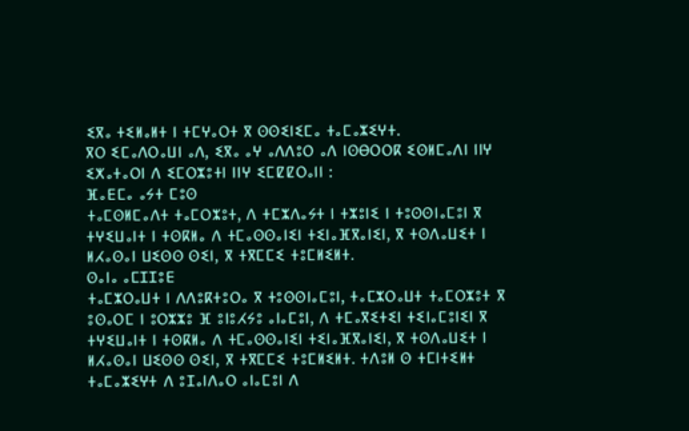ⵉⴳⴰ ⵜⵉⵍⴰⵍⵜ ⵏ ⵜⵎⵖⴰⵔⵜ ⴳ ⵙⵙⵉⵏⵉⵎⴰ ⵜⴰⵎⴰⵣⵉⵖⵜ.
ⴳⵔ ⵉⵎⴰⴷⵔⴰⵡⵏ ⴰⴷ, ⵉⴳⴰ ⴰⵖ ⴰⴷⴷⵓⵔ ⴰⴷ ⵏⵙⴱⵔⵔⴽ ⵉⵙⵍⵎⴰⴷⵏ ⵏⵏⵖ ⵉⵅⴰⵜⴰⵔⵏ ⴷ ⵉⵎⵔⵣⵓⵜⵏ ⵏⵏⵖ ⵉⵎⵇⵇⵔⴰⵏⵏ :
ⴼⴰⴹⵎⴰ ⴰⵢⵜ ⵎⵓⵙ
ⵜⴰⵎⵙⵍⵎⴰⴷⵜ ⵜⴰⵎⵔⵣⵓⵜ, ⴷ ⵜⵎⵣⴷⴰⵢⵜ ⵏ ⵜⵣⵓⵏⵉ ⵏ ⵜⵓⵙⵙⵏⴰⵎⵓⵏ ⴳ ⵜⵖⵉⵡⴰⵏⵜ ⵏ ⵜⵙⴽⵍⴰ ⴷ ⵜⵎⴰⵙⵙⴰⵏⵉⵏ ⵜⵉⵏⴰⴼⴳⴰⵏⵉⵏ, ⴳ ⵜⵙⴷⴰⵡⵉⵜ ⵏ ⵍⵃⴰⵙⴰⵏ ⵡⵉⵙⵙ ⵙⵉⵏ, ⴳ ⵜⴳⵎⵎⵉ ⵜⵓⵎⵍⵉⵍⵜ.
ⵙⴰⵏⴰ ⴰⵎⵊⵊⵓⴹ
ⵜⴰⵎⵣⵔⴰⵡⵜ ⵏ ⴷⴷⵓⴽⵜⵓⵔⴰ ⴳ ⵜⵓⵙⵙⵏⴰⵎⵓⵏ, ⵜⴰⵎⵣⵔⴰⵡⵜ ⵜⴰⵎⵔⵣⵓⵜ ⴳ ⵓⵙⴰⵔⵎ ⵏ ⵓⵔⵣⵣⵓ ⴼ ⵓⵏⵓⵃⵢⵓ ⴰⵏⴰⵎⵓⵏ, ⴷ ⵜⵎⴰⴳⵉⵜⵉⵏ ⵜⵉⵏⴰⵎⵓⵏⵉⵏ ⴳ ⵜⵖⵉⵡⴰⵏⵜ ⵏ ⵜⵙⴽⵍⴰ ⴷ ⵜⵎⴰⵙⵙⴰⵏⵉⵏ ⵜⵉⵏⴰⴼⴳⴰⵏⵉⵏ, ⴳ ⵜⵙⴷⴰⵡⵉⵜ ⵏ ⵍⵃⴰⵙⴰⵏ ⵡⵉⵙⵙ ⵙⵉⵏ, ⴳ ⵜⴳⵎⵎⵉ ⵜⵓⵎⵍⵉⵍⵜ. ⵜⴷⵓⵍ ⵙ ⵜⵎⵏⵜⵉⵍⵜ ⵜⴰⵎⴰⵣⵉⵖⵜ ⴷ ⵓⵊⴰⵏⴷⴰⵔ ⴰⵏⴰⵎⵓⵏ ⴷ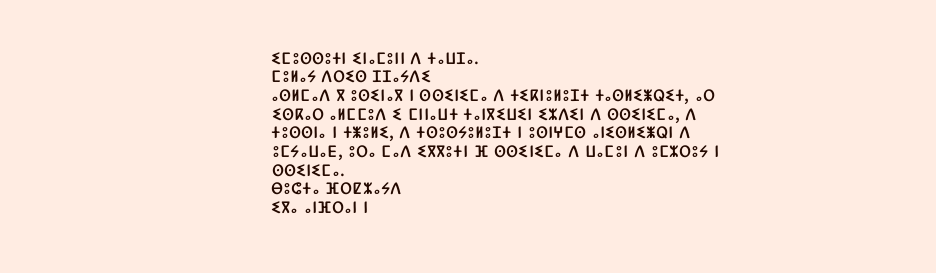ⵉⵎⵓⵙⵙⵓⵜⵏ ⵉⵏⴰⵎⵓⵏⵏ ⴷ ⵜⴰⵡⵊⴰ.
ⵎⵓⵍⴰⵢ ⴷⵔⵉⵙ ⵊⵊⴰⵢⴷⵉ
ⴰⵙⵍⵎⴰⴷ ⴳ ⵓⵙⵉⵏⴰⴳ ⵏ ⵙⵙⵉⵏⵉⵎⴰ ⴷ ⵜⵉⴽⵏⵓⵍⵓⵊⵜ ⵜⴰⵙⵍⵉⵥⵕⵉⵜ, ⴰⵔ ⵉⵙⴽⴰⵔ ⴰⵍⵎⵎⵓⴷ ⵉ ⵎⵏⵏⴰⵡⵜ ⵜⴰⵏⴳⵉⵡⵉⵏ ⵉⵣⴷⵉⵏ ⴷ ⵙⵙⵉⵏⵉⵎⴰ, ⴷ ⵜⵓⵙⵙⵏⴰ ⵏ ⵜⵥⵓⵍⵉ, ⴷ ⵜⵙⵓⵙⵢⵓⵍⵓⵊⵜ ⵏ ⵓⵙⵏⵖⵎⵙ ⴰⵏⵉⵙⵍⵉⵥⵕⵏ ⴷ ⵓⵎⵢⴰⵡⴰⴹ, ⵓⵔⴰ ⵎⴰⴷ ⵉⴳⴳⵓⵜⵏ ⴼ ⵙⵙⵉⵏⵉⵎⴰ ⴷ ⵡⴰⵎⵓⵏ ⴷ ⵓⵎⵣⵔⵓⵢ ⵏ ⵙⵙⵉⵏⵉⵎⴰ.
ⴱⵓⵛⵜⴰ ⴼⵔⵇⵣⴰⵢⴷ
ⵉⴳⴰ ⴰⵏⴼⵔⴰⵏ ⵏ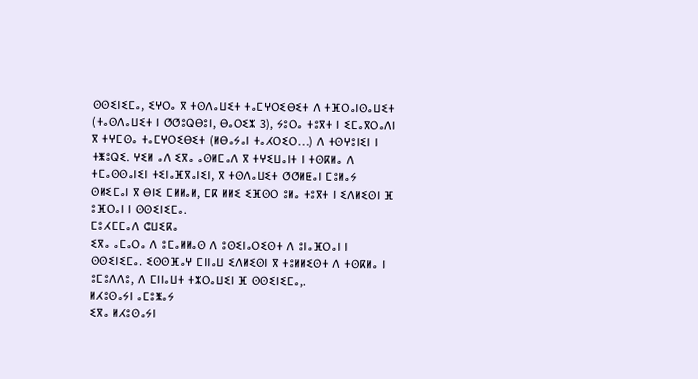ⵙⵙⵉⵏⵉⵎⴰ, ⵉⵖⵔⴰ ⴳ ⵜⵙⴷⴰⵡⵉⵜ ⵜⴰⵎⵖⵔⵉⴱⵉⵜ ⴷ ⵜⴼⵔⴰⵏⵙⴰⵡⵉⵜ (ⵜⴰⵙⴷⴰⵡⵉⵜ ⵏ ⵚⵚⵓⵕⴱⵓⵏ, ⴱⴰⵔⵉⵣ 3), ⵢⵓⵔⴰ ⵜⵓⴳⵜ ⵏ ⵉⵎⴰⴳⵔⴰⴷⵏ ⴳ ⵜⵖⵎⵙⴰ ⵜⴰⵎⵖⵔⵉⴱⵉⵜ (ⵍⴱⴰⵢⴰⵏ ⵜⴰⵃⵔⵉⵔ…) ⴷ ⵜⵙⵖⵓⵏⵉⵏ ⵏ ⵜⵥⵓⵕⵉ. ⵖⵉⵍ ⴰⴷ ⵉⴳⴰ ⴰⵙⵍⵎⴰⴷ ⴳ ⵜⵖⵉⵡⴰⵏⵜ ⵏ ⵜⵙⴽⵍⴰ ⴷ ⵜⵎⴰⵙⵙⴰⵏⵉⵏ ⵜⵉⵏⴰⴼⴳⴰⵏⵉⵏ, ⴳ ⵜⵙⴷⴰⵡⵉⵜ ⵚⵚⵍⵟⴰⵏ ⵎⵓⵍⴰⵢ ⵙⵍⵉⵎⴰⵏ ⴳ ⴱⵏⵉ ⵎⵍⵍⴰⵍ, ⵎⴽ ⵍⵍⵉ ⵉⴼⵙⵔ ⵓⵍⴰ ⵜⵓⴳⵜ ⵏ ⵉⴷⵍⵉⵙⵏ ⴼ ⵓⴼⵔⴰⵏ ⵏ ⵙⵙⵉⵏⵉⵎⴰ.
ⵎⵓⵃⵎⵎⴰⴷ ⵛⵡⵉⴽⴰ
ⵉⴳⴰ ⴰⵎⴰⵔⴰ ⴷ ⵓⵎⴰⵍⵍⴰⵙ ⴷ ⵓⵙⵉⵏⴰⵔⵉⵙⵜ ⴷ ⵓⵏⴰⴼⵔⴰⵏ ⵏ ⵙⵙⵉⵏⵉⵎⴰ. ⵉⵙⵙⴼⴰⵖ ⵎⵏⵏⴰⵡ ⵉⴷⵍⵉⵙⵏ ⴳ ⵜⵓⵍⵍⵉⵙⵜ ⴷ ⵜⵙⴽⵍⴰ ⵏ ⵓⵎⵓⴷⴷⵓ, ⴷ ⵎⵏⵏⴰⵡⵜ ⵜⵣⵔⴰⵡⵉⵏ ⴼ ⵙⵙⵉⵏⵉⵎⴰ,.
ⵍⵃⵓⵙⴰⵢⵏ ⴰⵎⵓⵥⴰⵢ
ⵉⴳⴰ ⵍⵃⵓⵙⴰⵢⵏ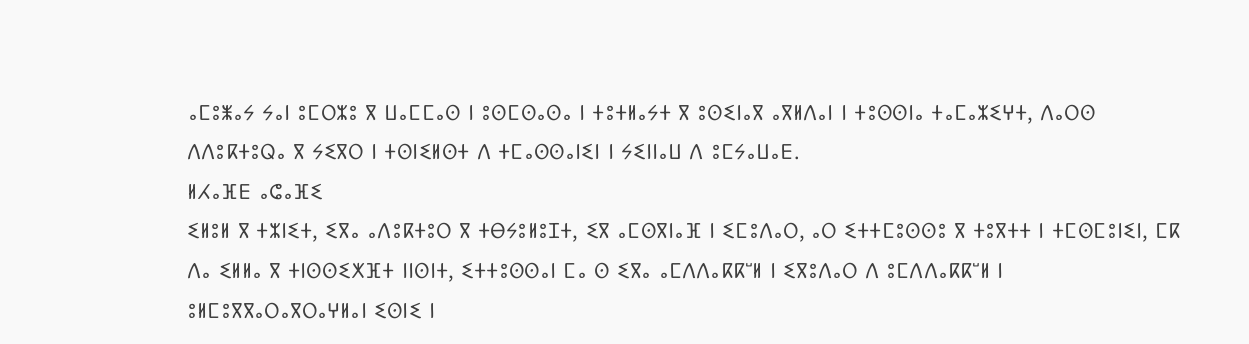ⴰⵎⵓⵥⴰⵢ ⵢⴰⵏ ⵓⵎⵔⵣⵓ ⴳ ⵡⴰⵎⵎⴰⵙ ⵏ ⵓⵙⵎⵙⴰⵙⴰ ⵏ ⵜⵓⵜⵍⴰⵢⵜ ⴳ ⵓⵙⵉⵏⴰⴳ ⴰⴳⵍⴷⴰⵏ ⵏ ⵜⵓⵙⵙⵏⴰ ⵜⴰⵎⴰⵣⵉⵖⵜ, ⴷⴰⵔⵙ ⴷⴷⵓⴽⵜⵓⵕⴰ ⴳ ⵢⵉⴳⵔ ⵏ ⵜⵙⵏⵉⵍⵙⵜ ⴷ ⵜⵎⴰⵙⵙⴰⵏⵉⵏ ⵏ ⵢⵉⵏⵏⴰⵡ ⴷ ⵓⵎⵢⴰⵡⴰⴹ.
ⵍⵃⴰⴼⴹ ⴰⵛⴰⴼⵉ
ⵉⵍⵓⵍ ⴳ ⵜⵣⵏⵉⵜ, ⵉⴳⴰ ⴰⴷⵓⴽⵜⵓⵔ ⴳ ⵜⴱⵢⵓⵍⵓⵊⵜ, ⵉⴳ ⴰⵎⵙⴳⵏⴰⴼ ⵏ ⵉⵎⵓⴷⴰⵔ, ⴰⵔ ⵉⵜⵜⵎⵓⵙⵙⵓ ⴳ ⵜⵓⴳⵜⵜ ⵏ ⵜⵎⵙⵎⵓⵏⵉⵏ, ⵎⴽ ⴷⴰ ⵉⵍⵍⴰ ⴳ ⵜⵏⵙⵙⵉⵅⴼⵜ ⵏⵏⵙⵏⵜ, ⵉⵜⵜⵓⵙⵙⴰⵏ ⵎⴰ ⵙ ⵉⴳⴰ ⴰⵎⴷⴷⴰⴽⴽⵯⵍ ⵏ ⵉⴳⵓⴷⴰⵔ ⴷ ⵓⵎⴷⴷⴰⴽⴽⵯⵍ ⵏ ⵓⵍⵎⵓⴳⴳⴰⵔⴰⴳⵔⴰⵖⵍⴰⵏ ⵉⵙⵏⵉ ⵏ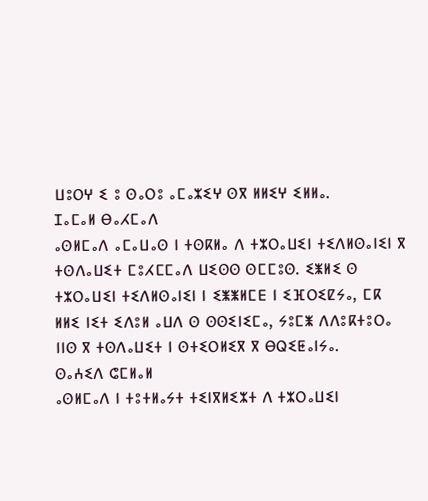ⵡⵓⵔⵖ ⵉ ⵓ ⵙⴰⵔⵓ ⴰⵎⴰⵣⵉⵖ ⵙⴳ ⵍⵍⵉⵖ ⵉⵍⵍⴰ.
ⵊⴰⵎⴰⵍ ⴱⴰⵃⵎⴰⴷ
ⴰⵙⵍⵎⴰⴷ ⴰⵎⴰⵡⴰⵙ ⵏ ⵜⵙⴽⵍⴰ ⴷ ⵜⵣⵔⴰⵡⵉⵏ ⵜⵉⴷⵍⵙⴰⵏⵉⵏ ⴳ ⵜⵙⴷⴰⵡⵉⵜ ⵎⵓⵃⵎⵎⴰⴷ ⵡⵉⵙⵙ ⵙⵎⵎⵓⵙ. ⵉⵥⵍⵉ ⵙ ⵜⵣⵔⴰⵡⵉⵏ ⵜⵉⴷⵍⵙⴰⵏⵉⵏ ⵏ ⵉⵥⵥⵍⵎⴹ ⵏ ⵉⴼⵔⵉⵇⵢⴰ, ⵎⴽ ⵍⵍⵉ ⵏⵉⵜ ⵉⴷⵓⵍ ⴰⵡⴷ ⵙ ⵙⵙⵉⵏⵉⵎⴰ, ⵢⵓⵎⵥ ⴷⴷⵓⴽⵜⵓⵔⴰ ⵏⵏⵙ ⴳ ⵜⵙⴷⴰⵡⵉⵜ ⵏ ⵙⵜⵉⵔⵍⵉⴳ ⴳ ⴱⵕⵉⵟⴰⵏⵢⴰ.
ⵙⴰⵄⵉⴷ ⵛⵎⵍⴰⵍ
ⴰⵙⵍⵎⴰⴷ ⵏ ⵜⵓⵜⵍⴰⵢⵜ ⵜⵉⵏⴳⵍⵉⵣⵜ ⴷ ⵜⵣⵔⴰⵡⵉⵏ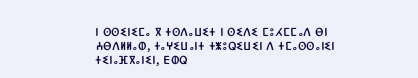ⵏ ⵙⵙⵉⵏⵉⵎⴰ ⴳ ⵜⵙⴷⴰⵡⵉⵜ ⵏ ⵙⵉⴷⵉ ⵎⵓⵃⵎⵎⴰⴷ ⴱⵏ ⵄⴱⴷⵍⵍⴰⵀ, ⵜⴰⵖⵉⵡⴰⵏⵜ ⵜⵥⵓⵕⵉⵡⵉⵏ ⴷ ⵜⵎⴰⵙⵙⴰⵏⵉⵏ ⵜⵉⵏⴰⴼⴳⴰⵏⵉⵏ, ⴹⵀⵕ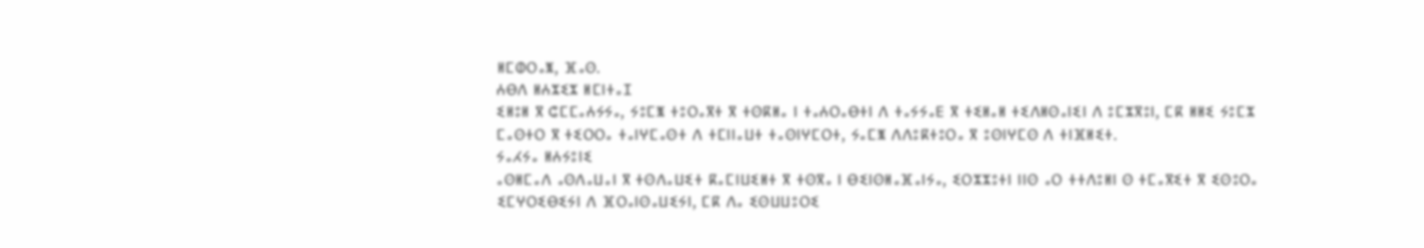ⵍⵎⵀⵔⴰⵥ, ⴼⴰⵙ.
ⵄⴱⴷ ⵍⵄⵣⵉⵣ ⵍⵎⵏⵜⴰⵊ
ⵉⵍⵓⵍ ⴳ ⵛⵎⵎⴰⵄⵢⵢⴰ, ⵢⵓⵎⵥ ⵜⵓⵔⴰⴳⵜ ⴳ ⵜⵙⴽⵍⴰ ⵏ ⵜⴰⵄⵔⴰⴱⵜⵏ ⴷ ⵜⴰⵢⵢⴰⴹ ⴳ ⵜⵉⵍⴰⵍ ⵜⵉⴷⵍⵙⴰⵏⵉⵏ ⴷ ⵓⵎⵣⴳⵓⵏ, ⵎⴽ ⵍⵍⵉ ⵢⵓⵎⵣ ⵎⴰⵙⵜⵔ ⴳ ⵜⵉⵔⵔⴰ ⵜⴰⵏⵖⵎⴰⵙⵜ ⴷ ⵜⵎⵏⵏⴰⵡⵜ ⵜⴰⵙⵏⵖⵎⵔⵜ, ⵢⴰⵎⵥ ⴷⴷⵓⴽⵜⵓⵔⴰ ⴳ ⵓⵙⵏⵖⵎⵙ ⴷ ⵜⵏⴼⵍⵉⵜ.
ⵢⴰⵃⵢⴰ ⵍⵄⵢⵓⵏⵉ
ⴰⵙⵍⵎⴰⴷ ⴰⵙⴷⴰⵡⴰⵏ ⴳ ⵜⵙⴷⴰⵡⵉⵜ ⴽⴰⵎⵏⵡⵉⵍⵜ ⴳ ⵜⵙⴳⴰ ⵏ ⴱⵉⵏⵙⵍⴰⴼⴰⵏⵢⴰ, ⵉⵔⵣⵣⵓⵜⵏ ⵏⵏⵙ ⴰⵔ ⵜⵜⴷⵓⵍⵏ ⵙ ⵜⵎⴰⴳⵉⵜ ⴳ ⵉⵙⵓⵔⴰ ⵉⵎⵖⵔⵉⴱⵉⵢⵏ ⴷ ⴼⵔⴰⵏⵙⴰⵡⵉⵢⵏ, ⵎⴽ ⴷⴰ ⵉⵙⵡⵡⵓⵔⵉ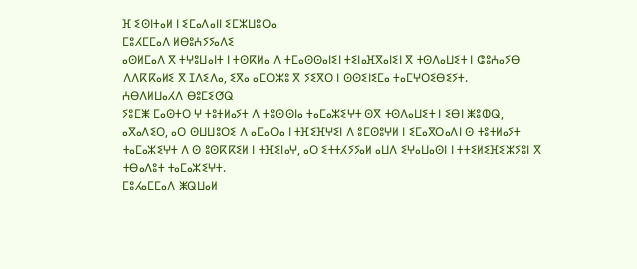ⴼ ⵉⵙⵏⵜⴰⵍ ⵏ ⵉⵎⴰⴷⴰⵏⵏ ⵉⵎⵣⵡⵓⵔⴰ
ⵎⵓⵃⵎⵎⴰⴷ ⵍⴱⵓⵄⵢⵢⴰⴷⵉ
ⴰⵙⵍⵎⴰⴷ ⴳ ⵜⵖⵓⵡⴰⵏⵜ ⵏ ⵜⵙⴽⵍⴰ ⴷ ⵜⵎⴰⵙⵙⴰⵏⵉⵏ ⵜⵉⵏⴰⴼⴳⴰⵏⵉⵏ ⴳ ⵜⵙⴷⴰⵡⵉⵜ ⵏ ⵛⵓⵄⴰⵢⴱ ⴷⴷⴽⴽⴰⵍⵉ ⴳ ⵊⴷⵉⴷⴰ, ⵉⴳⴰ ⴰⵎⵔⵣⵓ ⴳ ⵢⵉⴳⵔ ⵏ ⵙⵙⵉⵏⵉⵎⴰ ⵜⴰⵎⵖⵔⵉⴱⵉⵢⵜ.
ⵄⴱⴷⵍⵡⴰⵃⴷ ⴱⵓⵎⵉⵚⵕ
ⵢⵓⵎⵥ ⵎⴰⵙⵜⵔ ⵖ ⵜⵓⵜⵍⴰⵢⵜ ⴷ ⵜⵓⵙⵙⵏⴰ ⵜⴰⵎⴰⵣⵉⵖⵜ ⵙⴳ ⵜⵙⴷⴰⵡⵉⵜ ⵏ ⵉⴱⵏ ⵥⵓⵀⵕ, ⴰⴳⴰⴷⵉⵔ, ⴰⵔ ⵙⵡⵡⵓⵔⵉ ⴷ ⴰⵎⴰⵔⴰ ⵏ ⵜⴼⵉⴼⵖⵉⵏ ⴷ ⵓⵎⵙⵓⵖⵍ ⵏ ⵉⵎⴰⴳⵔⴰⴷⵏ ⵙ ⵜⵓⵜⵍⴰⵢⵜ ⵜⴰⵎⴰⵣⵉⵖⵜ ⴷ ⵙ ⵓⵙⴽⴽⵉⵍ ⵏ ⵜⴼⵉⵏⴰⵖ, ⴰⵔ ⵉⵜⵜⵃⵢⵢⴰⵍ ⴰⵡⴷ ⵉⵖⴰⵡⴰⵙⵏ ⵏ ⵜⵜⵉⵍⵉⴼⵉⵣⵢⵓⵏ ⴳ ⵜⴱⴰⴷⵓⵜ ⵜⴰⵎⴰⵣⵉⵖⵜ.
ⵎⵓⵃⴰⵎⵎⴰⴷ ⵥⵕⵡⴰⵍ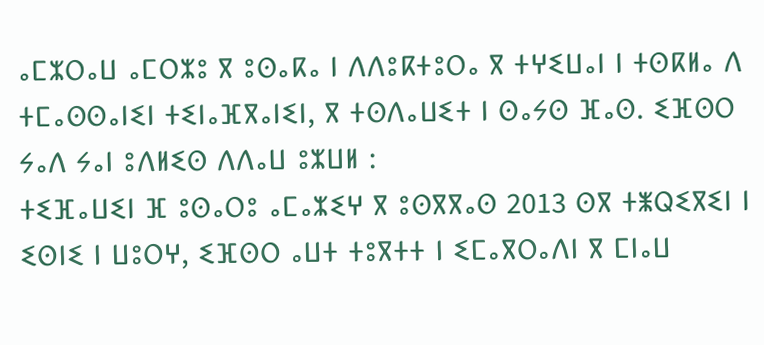ⴰⵎⵣⵔⴰⵡ ⴰⵎⵔⵣⵓ ⴳ ⵓⵙⴰⴽⴰ ⵏ ⴷⴷⵓⴽⵜⵓⵔⴰ ⴳ ⵜⵖⵉⵡⴰⵏ ⵏ ⵜⵙⴽⵍⴰ ⴷ ⵜⵎⴰⵙⵙⴰⵏⵉⵏ ⵜⵉⵏⴰⴼⴳⴰⵏⵉⵏ, ⴳ ⵜⵙⴷⴰⵡⵉⵜ ⵏ ⵙⴰⵢⵙ ⴼⴰⵙ. ⵉⴼⵙⵔ ⵢⴰⴷ ⵢⴰⵏ ⵓⴷⵍⵉⵙ ⴷⴷⴰⵡ ⵓⵣⵡⵍ :
ⵜⵉⴼⴰⵡⵉⵏ ⴼ ⵓⵙⴰⵔⵓ ⴰⵎⴰⵣⵉⵖ ⴳ ⵓⵙⴳⴳⴰⵙ 2013 ⵙⴳ ⵜⵥⵕⵉⴳⵉⵏ ⵏ ⵉⵙⵏⵉ ⵏ ⵡⵓⵔⵖ, ⵉⴼⵙⵔ ⴰⵡⵜ ⵜⵓⴳⵜⵜ ⵏ ⵉⵎⴰⴳⵔⴰⴷⵏ ⴳ ⵎⵏⴰⵡ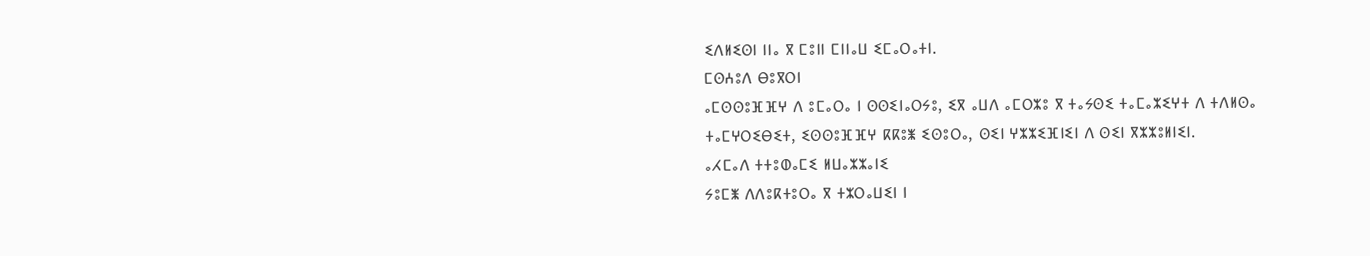ⵉⴷⵍⵉⵙⵏ ⵏⵏⴰ ⴳ ⵎⵓⵏⵏ ⵎⵏⵏⴰⵡ ⵉⵎⴰⵔⴰⵜⵏ.
ⵎⵙⵄⵓⴷ ⴱⵓⴳⵔⵏ
ⴰⵎⵙⵙⵓⴼⴼⵖ ⴷ ⵓⵎⴰⵔⴰ ⵏ ⵙⵙⵉⵏⴰⵔⵢⵓ, ⵉⴳ ⴰⵡⴷ ⴰⵎⵔⵣⵓ ⴳ ⵜⴰⵢⵙⵉ ⵜⴰⵎⴰⵣⵉⵖⵜ ⴷ ⵜⴷⵍⵙⴰ ⵜⴰⵎⵖⵔⵉⴱⵉⵜ, ⵉⵙⵙⵓⴼⴼⵖ ⴽⴽⵓⵥ ⵉⵙⵓⵔⴰ, ⵙⵉⵏ ⵖⵣⵣⵉⴼⵏⵉⵏ ⴷ ⵙⵉⵏ ⴳⵣⵣⵓⵍⵏⵉⵏ.
ⴰⵃⵎⴰⴷ ⵜⵜⵓⵀⴰⵎⵉ ⵍⵡⴰⵣⵣⴰⵏⵉ
ⵢⵓⵎⵥ ⴷⴷⵓⴽⵜⵓⵔⴰ ⴳ ⵜⵣⵔⴰⵡⵉⵏ ⵏ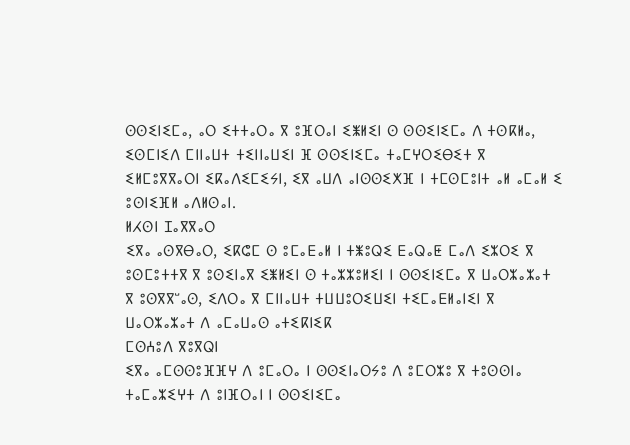ⵙⵙⵉⵏⵉⵎⴰ, ⴰⵔ ⵉⵜⵜⴰⵔⴰ ⴳ ⵓⴼⵔⴰⵏ ⵉⵥⵍⵉⵏ ⵙ ⵙⵙⵉⵏⵉⵎⴰ ⴷ ⵜⵙⴽⵍⴰ, ⵉⵙⵎⵏⵉⴷ ⵎⵏⵏⴰⵡⵜ ⵜⵉⵏⵏⴰⵡⵉⵏ ⴼ ⵙⵙⵉⵏⵉⵎⴰ ⵜⴰⵎⵖⵔⵉⴱⵉⵜ ⴳ ⵉⵍⵎⵓⴳⴳⴰⵔⵏ ⵉⴽⴰⴷⵉⵎⵉⵢⵏ, ⵉⴳ ⴰⵡⴷ ⴰⵏⵙⵙⵉⵅⴼ ⵏ ⵜⵎⵙⵎⵓⵏⵜ ⴰⵍ ⴰⵎⴰⵍ ⵉ ⵓⵙⵏⵉⴼⵍ ⴰⴷⵍⵙⴰⵏ.
ⵍⵃⵙⵏ ⵊⴰⴳⴳⴰⵔ
ⵉⴳⴰ ⴰⵙⴳⴱⴰⵔ, ⵉⴽⵛⵎ ⵙ ⵓⵎⴰⴹⴰⵍ ⵏ ⵜⵥⵓⵕⵉ ⴹⴰⵕⴰⵟ ⵎⴰⴷ ⵉⵣⵔⵉ ⴳ ⵓⵙⵎⵓⵜⵜⴳ ⴳ ⵓⵙⵉⵏⴰⴳ ⵉⵥⵍⵉⵏ ⵙ ⵜⴰⵣⵣⵓⵍⵉⵏ ⵏ ⵙⵙⵉⵏⵉⵎⴰ ⴳ ⵡⴰⵔⵣⴰⵣⴰⵜ ⴳ ⵓⵙⴳⴳⵯⴰⵙ, ⵉⴷⵔⴰ ⴳ ⵎⵏⵏⴰⵡⵜ ⵜⵡⵡⵓⵔⵉⵡⵉⵏ ⵜⵉⵎⴰⴹⵍⴰⵏⵉⵏ ⴳ ⵡⴰⵔⵣⴰⵣⴰⵜ ⴷ ⴰⵎⴰⵡⴰⵙ ⴰⵜⵉⴽⵏⵉⴽ
ⵎⵙⵄⵓⴷ ⴳⵓⴳⵕⵏ
ⵉⴳⴰ ⴰⵎⵙⵙⵓⴼⴼⵖ ⴷ ⵓⵎⴰⵔⴰ ⵏ ⵙⵙⵉⵏⴰⵔⵢⵓ ⴷ ⵓⵎⵔⵣⵓ ⴳ ⵜⵓⵙⵙⵏⴰ ⵜⴰⵎⴰⵣⵉⵖⵜ ⴷ ⵓⵏⴼⵔⴰⵏ ⵏ ⵙⵙⵉⵏⵉⵎⴰ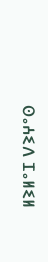ⵙⴰⵄⵉⴷ ⵊⴰⵍⵉⵍ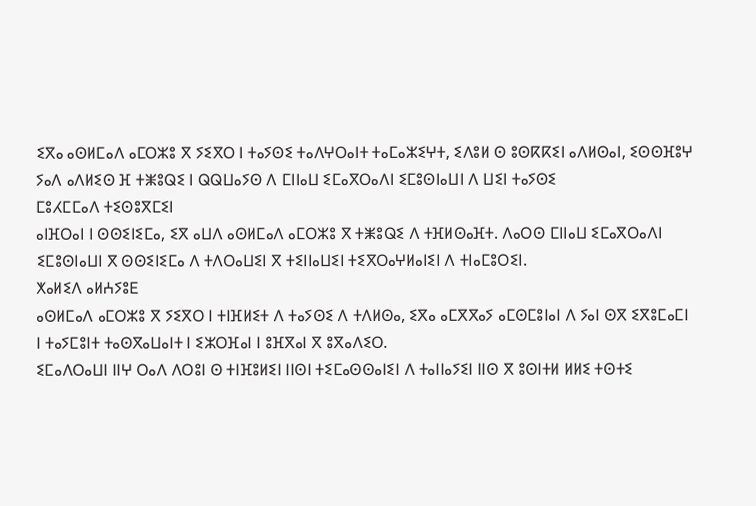ⵉⴳⴰ ⴰⵙⵍⵎⴰⴷ ⴰⵎⵔⵣⵓ ⴳ ⵢⵉⴳⵔ ⵏ ⵜⴰⵢⵙⵉ ⵜⴰⴷⵖⵔⴰⵏⵜ ⵜⴰⵎⴰⵣⵉⵖⵜ, ⵉⴷⵓⵍ ⵙ ⵓⵙⴽⴽⵉⵏ ⴰⴷⵍⵙⴰⵏ, ⵉⵙⵙⴼⵓⵖ ⵢⴰⴷ ⴰⴷⵍⵉⵙ ⴼ ⵜⵥⵓⵕⵉ ⵏ ⵕⵕⵡⴰⵢⵙ ⴷ ⵎⵏⵏⴰⵡ ⵉⵎⴰⴳⵔⴰⴷⵏ ⵉⵎⵓⵙⵏⴰⵡⵏ ⴷ ⵡⵉⵏ ⵜⴰⵢⵙⵉ
ⵎⵓⵃⵎⵎⴰⴷ ⵜⵉⵙⵓⴳⵎⵉⵏ
ⴰⵏⴼⵔⴰⵏ ⵏ ⵙⵙⵉⵏⵉⵎⴰ, ⵉⴳ ⴰⵡⴷ ⴰⵙⵍⵎⴰⴷ ⴰⵎⵔⵣⵓ ⴳ ⵜⵥⵓⵕⵉ ⴷ ⵜⴼⵍⵙⴰⴼⵜ. ⴷⴰⵔⵙ ⵎⵏⵏⴰⵡ ⵉⵎⴰⴳⵔⴰⴷⵏ ⵉⵎⵓⵙⵏⴰⵡⵏ ⴳ ⵙⵙⵉⵏⵉⵎⴰ ⴷ ⵜⴷⵔⴰⵡⵉⵏ ⴳ ⵜⵉⵏⵏⴰⵡⵉⵏ ⵜⵉⴳⵔⴰⵖⵍⴰⵏⵉⵏ ⴷ ⵜⵏⴰⵎⵓⵔⵉⵏ.
ⵅⴰⵍⵉⴷ ⴰⵍⵄⵢⵓⴹ
ⴰⵙⵍⵎⴰⴷ ⴰⵎⵔⵣⵓ ⴳ ⵢⵉⴳⵔ ⵏ ⵜⵏⴼⵍⵉⵜ ⴷ ⵜⴰⵢⵙⵉ ⴷ ⵜⴷⵍⵙⴰ, ⵉⴳⴰ ⴰⵎⴳⴳⴰⵢ ⴰⵎⵙⵎⵓⵏⴰⵏ ⴷ ⵢⴰⵏ ⵙⴳ ⵉⴳⵓⵎⴰⵎⵏ ⵏ ⵜⴰⵢⵎⵓⵏⵜ ⵜⴰⵙⴳⴰⵡⴰⵏⵜ ⵏ ⵉⵣⵔⴼⴰⵏ ⵏ ⵓⴼⴳⴰⵏ ⴳ ⵓⴳⴰⴷⵉⵔ.
ⵉⵎⴰⴷⵔⴰⵡⵏ ⵏⵏⵖ ⵔⴰⴷ ⴷⵔⵓⵏ ⵙ ⵜⵏⴼⵓⵍⵉⵏ ⵏⵏⵙⵏ ⵜⵉⵎⴰⵙⵙⴰⵏⵉⵏ ⴷ ⵜⴰⵏⵏⴰⵢⵉⵏ ⵏⵏⵙ ⴳ ⵓⵙⵏⵜⵍ ⵍⵍⵉ ⵜⵙⵜⵉ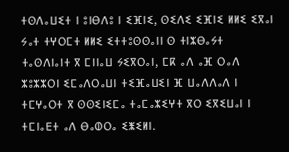ⵜⵙⴷⴰⵡⵉⵜ ⵏ ⵓⵏⴱⴷⵓ ⵏ ⵉⴼⵏⵉ, ⵙⵉⴷⵉ ⵉⴼⵏⵉ ⵍⵍⵉ ⵉⴳⴰⵏ ⵢⴰⵜ ⵜⵖⵔⵎⵜ ⵍⵍⵉ ⵉⵜⵜⵓⵙⵙⴰⵏⵏ ⵙ ⵜⵏⵣⴱⴰⵢⵜ ⵜⴰⵙⴷⵏⴰⵏⵜ ⴳ ⵎⵏⵏⴰⵡ ⵢⵉⴳⵔⴰⵏ, ⵎⴽ ⴰⴷ ⴰⴼ ⵔⴰⴷ ⵣⵓⵣⵣⵔⵏ ⵉⵎⴰⴷⵔⴰⵡⵏ ⵜⵉⴼⴰⵡⵉⵏ ⴼ ⵡⴰⴷⴷⴰⴷ ⵏ ⵜⵎⵖⴰⵔⵜ ⴳ ⵙⵙⵉⵏⵉⵎⴰ ⵜⴰⵎⴰⵣⵉⵖⵜ ⴳⵔ ⵉⴳⵉⵡⴰⵏ ⵏ ⵜⵎⵏⴰⴹⵜ ⴰⴷ ⴱⴰⵀⵔⴰ ⵉⵥⵉⵍⵏ.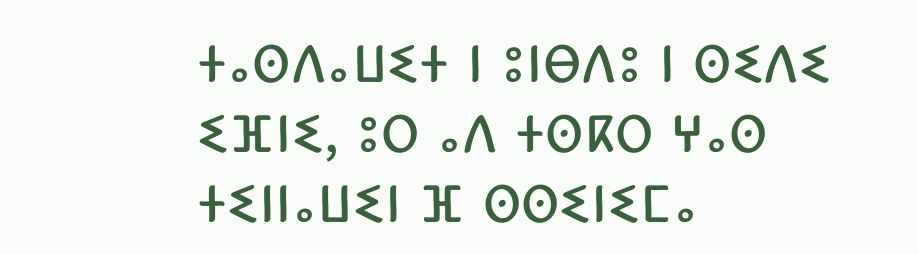ⵜⴰⵙⴷⴰⵡⵉⵜ ⵏ ⵓⵏⴱⴷⵓ ⵏ ⵙⵉⴷⵉ ⵉⴼⵏⵉ, ⵓⵔ ⴰⴷ ⵜⵙⴽⵔ ⵖⴰⵙ ⵜⵉⵏⵏⴰⵡⵉⵏ ⴼ ⵙⵙⵉⵏⵉⵎⴰ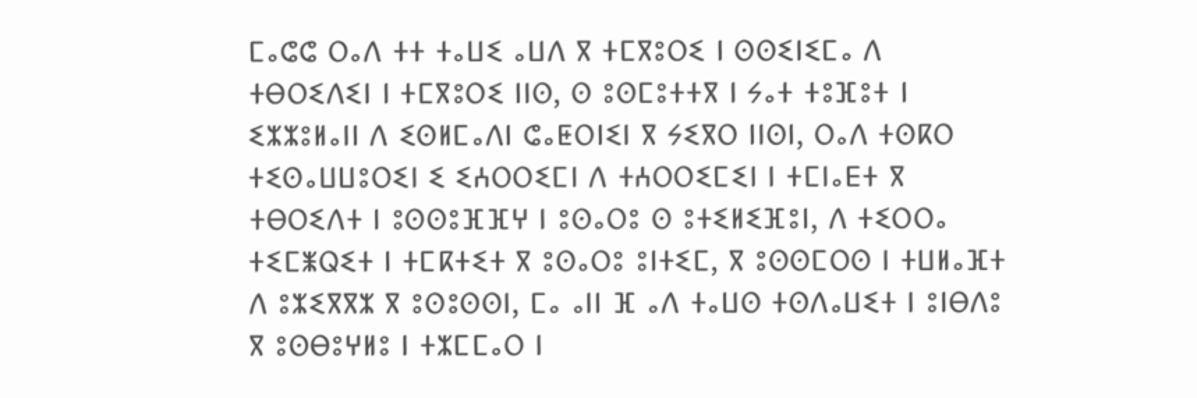ⵎⴰⵛⵛ ⵔⴰⴷ ⵜⵜ ⵜⴰⵡⵉ ⴰⵡⴷ ⴳ ⵜⵎⴳⵓⵔⵉ ⵏ ⵙⵙⵉⵏⵉⵎⴰ ⴷ ⵜⴱⵔⵉⴷⵉⵏ ⵏ ⵜⵎⴳⵓⵔⵉ ⵏⵏⵙ, ⵙ ⵓⵙⵎⵓⵜⵜⴳ ⵏ ⵢⴰⵜ ⵜⵓⴼⵓⵜ ⵏ ⵉⵣⵣⵓⵍⴰⵏⵏ ⴷ ⵉⵙⵍⵎⴰⴷⵏ ⵛⴰⵟⵔⵏⵉⵏ ⴳ ⵢⵉⴳⵔ ⵏⵏⵙⵏ, ⵔⴰⴷ ⵜⵙⴽⵔ ⵜⵉⵙⴰⵡⵡⵓⵔⵉⵏ ⵉ ⵉⵄⵔⵔⵉⵎⵏ ⴷ ⵜⵄⵔⵔⵉⵎⵉⵏ ⵏ ⵜⵎⵏⴰⴹⵜ ⴳ ⵜⴱⵔⵉⴷⵜ ⵏ ⵓⵙⵙⵓⴼⴼⵖ ⵏ ⵓⵙⴰⵔⵓ ⵙ ⵓⵜⵉⵍⵉⴼⵓⵏ, ⴷ ⵜⵉⵔⵔⴰ ⵜⵉⵎⵥⵕⵉⵜ ⵏ ⵜⵎⴽⵜⵉⵜ ⴳ ⵓⵙⴰⵔⵓ ⵓⵏⵜⵉⵎ, ⴳ ⵓⵙⵙⵎⵔⵙ ⵏ ⵜⵡⵍⴰⴼⵜ ⴷ ⵓⵣⵉⴳⴳⵣ ⴳ ⵓⵙⵓⵙⵙⵏ, ⵎⴰ ⴰⵏⵏ ⴼ ⴰⴷ ⵜⴰⵡⵙ ⵜⵙⴷⴰⵡⵉⵜ ⵏ ⵓⵏⴱⴷⵓ ⴳ ⵓⵙⴱⵓⵖⵍⵓ ⵏ ⵜⵣⵎⵎⴰⵔ ⵏ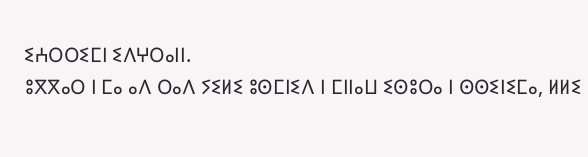ⵉⵄⵔⵔⵉⵎⵏ ⵉⴷⵖⵔⴰⵏⵏ.
ⵓⴳⴳⴰⵔ ⵏ ⵎⴰ ⴰⴷ ⵔⴰⴷ ⵢⵉⵍⵉ ⵓⵙⵎⵏⵉⴷ ⵏ ⵎⵏⵏⴰⵡ ⵉⵙⵓⵔⴰ ⵏ ⵙⵙⵉⵏⵉⵎⴰ, ⵍⵍⵉ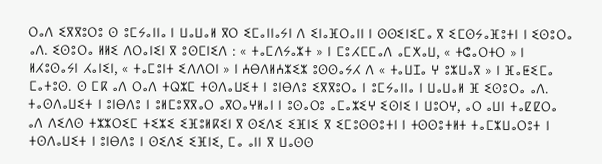ⵔⴰⴷ ⵉⴳⴳⵓⵔⵓ ⵙ ⵓⵎⵢⴰⵏⵏⴰ ⵏ ⵡⴰⵡⴰⵍ ⴳⵔ ⵉⵎⴰⵏⵏⴰⵢⵏ ⴷ ⵉⵏⴰⴼⵔⴰⵏⵏ ⵏ ⵙⵙⵉⵏⵉⵎⴰ ⴳ ⵉⵎⵙⵢⴰⴼⵓⵜⵏ ⵏ ⵉⵙⵓⵔⴰ ⴰⴷ. ⵉⵙⵓⵔⴰ ⵍⵍⵉ ⴷⵔⴰⵏⵉⵏ ⴳ ⵓⵙⵎⵏⵉⴷ : « ⵜⴰⵎⴷⵢⴰⵣⵜ » ⵏ ⵎⵓⵃⵎⵎⴰⴷ ⴰⵎⵅⴰⵡ, « ⵜⵛⴰⵔⵜⵔ » ⵏ ⵍⵃⵓⵙⴰⵢⵏ ⵃⴰⵏⵉⵏ, « ⵜⴰⵎⵓⵏⵜ ⵉⴷⴷⵔⵏ » ⵏ ⵄⴱⴷⵍⵄⵣⵉⵣ ⵓⵙⵙⴰⵢⵃ ⴷ « ⵜⴰⵡⵊⴰ ⵖ ⵓⵣⵡⴰⴳ » ⵏ ⴼⴰⵟⵉⵎⴰ ⵎⴰⵜⵓⵙ. ⵙ ⵎⴽ ⴰⴷ ⵔⴰⴷ ⵜⵕⵣⵎ ⵜⵙⴷⴰⵡⵉⵜ ⵏ ⵓⵏⴱⴷⵓ ⵉⴳⴳⵓⵔⴰ ⵏ ⵓⵎⵢⴰⵏⵏⴰ ⵏ ⵡⴰⵡⴰⵍ ⴼ ⵉⵙⵓⵔⴰ ⴰⴷ.
ⵜⴰⵙⴷⴰⵡⵉⵜ ⵏ ⵓⵏⴱⴷⵓ ⵏ ⵓⵍⵎⵓⴳⴳⴰⵔ ⴰⴳⵔⴰⵖⵍⴰⵏ ⵏ ⵓⵙⴰⵔⵓ ⴰⵎⴰⵣⵉⵖ ⵉⵙⵏⵉ ⵏ ⵡⵓⵔⵖ, ⴰⵔ ⴰⵡⵏ ⵜⴰⵇⵇⵔⴰ ⴰⴷ ⴷⵉⴷⵙ ⵜⵣⵣⵔⵉⵎ ⵜⵉⵣⵉ ⵉⴼⵓⵍⴽⵉⵏ ⴳ ⵙⵉⴷⵉ ⵉⴼⵏⵉ ⴳ ⵉⵎⵓⵙⵙⵓⵜⵏ ⵏ ⵜⵙⵙⵓⵜⵍⵜ ⵜⴰⵎⵣⵡⴰⵔⵓⵜ ⵏ ⵜⵙⴷⴰⵡⵉⵜ ⵏ ⵓⵏⴱⴷⵓ ⵏ ⵙⵉⴷⵉ ⵉⴼⵏⵉ, ⵎⴰ ⴰⵏⵏ ⴳ ⵡⴰⵙⵙ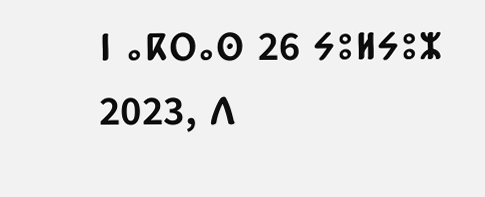ⵏ ⴰⴽⵔⴰⵙ 26 ⵢⵓⵍⵢⵓⵣ 2023, ⴷ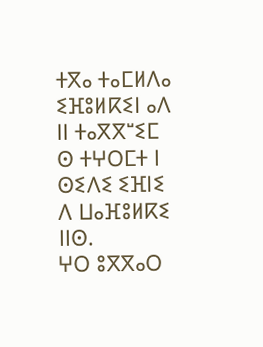ⵜⴳⴰ ⵜⴰⵎⵍⴷⴰ ⵉⴼⵓⵍⴽⵉⵏ ⴰⴷ ⵏⵏ ⵜⴰⴳⴳⵯⵉⵎ ⵙ ⵜⵖⵔⵎⵜ ⵏ ⵙⵉⴷⵉ ⵉⴼⵏⵉ ⴷ ⵡⴰⴼⵓⵍⴽⵉ ⵏⵏⵙ.
ⵖⵔ ⵓⴳⴳⴰⵔ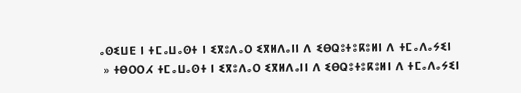ⴰⵙⵉⵡⴹ ⵏ ⵜⵎⴰⵡⴰⵙⵜ ⵏ ⵉⴳⵓⴷⴰⵔ ⵉⴳⵍⴷⴰⵏⵏ ⴷ ⵉⴱⵕⵓⵜⵓⴽⵓⵍⵏ ⴷ ⵜⵎⴰⴷⴰⵢⵉⵏ
 » ⵜⴱⵔⵔⵃ ⵜⵎⴰⵡⴰⵙⵜ ⵏ ⵉⴳⵓⴷⴰⵔ ⵉⴳⵍⴷⴰⵏⵏ ⴷ ⵉⴱⵕⵓⵜⵓⴽⵓⵍⵏ ⴷ ⵜⵎⴰⴷⴰⵢⵉⵏ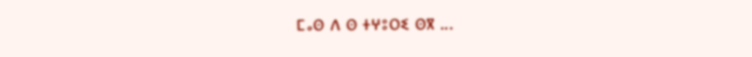ⵎⴰⵙ ⴷ ⵙ ⵜⵖⵓⵔⵉ ⵙⴳ ...